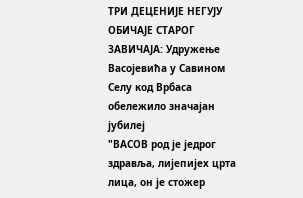ТРИ ДЕЦЕНИЈЕ НЕГУЈУ ОБИЧАЈЕ СТАРОГ ЗАВИЧАЈА: Удружење Васојевића у Савином Селу код Врбаса обележило значајан јубилеј
"ВАСОВ род је једрог здравља, лијепијех црта лица, он је стожер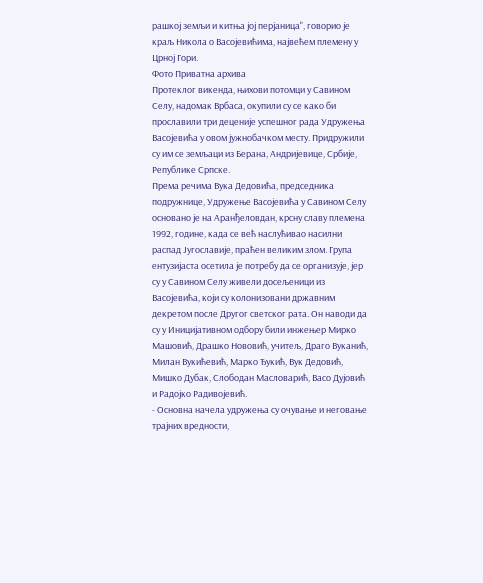рашкој земљи и китња јој перјаница", говорио је краљ Никола о Васојевићима, највећем племену у Црној Гори.
Фото Приватна архива
Протеклог викенда, њихови потомци у Савином Селу, надомак Врбаса, окупили су се како би прославили три деценије успешног рада Удружења Васојевића у овом јужнобачком месту. Придружили су им се земљаци из Берана, Андријевице, Србије, Републике Српске.
Према речима Вука Дедовића, председника подружнице, Удружење Васојевића у Савином Селу основано је на Аранђеловдан, крсну славу племена 1992, године, када се већ наслућивао насилни распад Југославије, праћен великим злом. Група ентузијаста осетила је потребу да се организује, јер су у Савином Селу живели досељеници из Васојевића, који су колонизовани државним декретом после Другог светског рата. Он наводи да су у Иницијативном одбору били инжењер Мирко Машовић, Драшко Нововић, учитељ, Драго Вуканић, Милан Вукићевић, Марко Ђукић, Вук Дедовић, Мишко Дубак, Слободан Масловарић, Васо Дујовић и Радојко Радивојевић.
- Основна начела удружења су очување и неговање трајних вредности,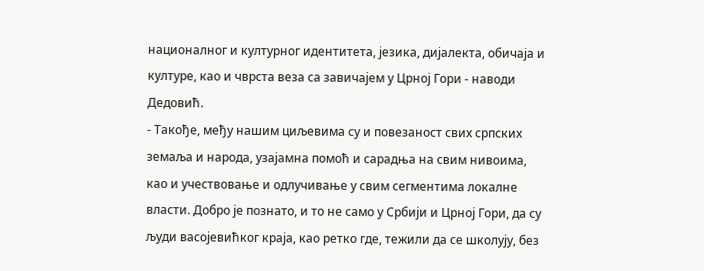националног и културног идентитета, језика, дијалекта, обичаја и културе, као и чврста веза са завичајем у Црној Гори - наводи Дедовић.
- Такође, међу нашим циљевима су и повезаност свих српских земаља и народа, узајамна помоћ и сарадња на свим нивоима, као и учествовање и одлучивање у свим сегментима локалне власти. Добро је познато, и то не само у Србији и Црној Гори, да су људи васојевићког краја, као ретко где, тежили да се школују, без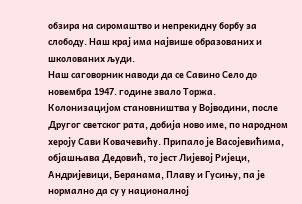обзира на сиромаштво и непрекидну борбу за слободу. Наш крај има највише образованих и школованих људи.
Наш саговорник наводи да се Савино Село до новембра 1947. године звало Торжа.
Колонизацијом становништва у Војводини, после Другог светског рата, добија ново име, по народном хероју Сави Ковачевићу. Припало је Васојевићима, објашњава Дедовић, то јест Лијевој Ријеци, Андријевици, Беранама, Плаву и Гусињу, па је нормално да су у националној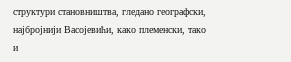структури становништва, гледано географски, најбројнији Васојевићи, како племенски, тако и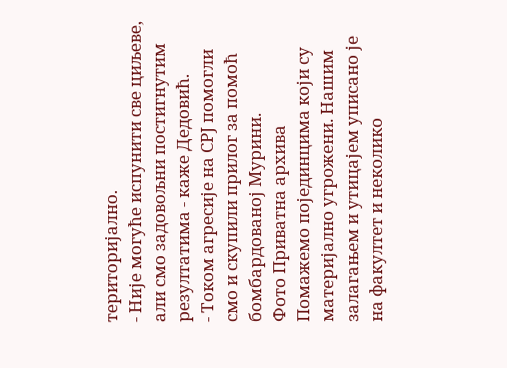територијално.
- Није могуће испунити све циљеве, али смо задовољни постигнутим резултатима - каже Дедовић.
- Током агресије на СРЈ помогли смо и скупили прилог за помоћ бомбардованој Мурини.
Фото Приватна архива
Помажемо појединцима који су материјално угрожени. Нашим залагањем и утицајем уписано је на факултет и неколико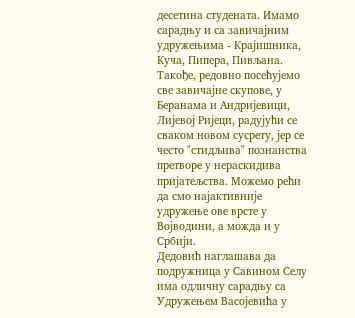десетина студената. Имамо сарадњу и са завичајним удружењима - Крајишника, Куча, Пипера, Пивљана. Такође, редовно посећујемо све завичајне скупове, у Беранама и Андријевици, Лијевој Ријеци, радујући се сваком новом сусрету, јер се често "стидљива" познанства претворе у нераскидива пријатељства. Можемо рећи да смо најактивније удружење ове врсте у Војводини, а можда и у Србији.
Дедовић наглашава да подружница у Савином Селу има одличну сарадњу са Удружењем Васојевића у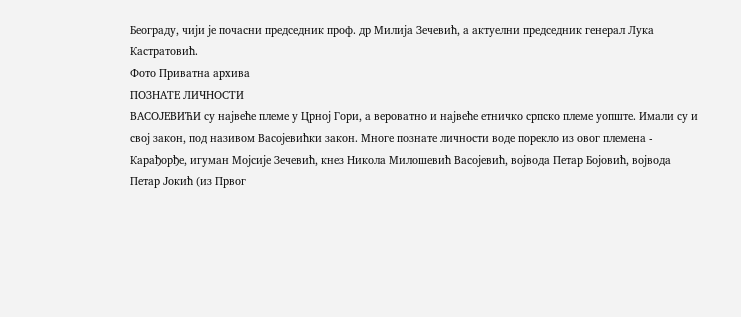Београду, чији је почасни председник проф. др Милија Зечевић, а актуелни председник генерал Лука Кастратовић.
Фото Приватна архива
ПОЗНАТЕ ЛИЧНОСТИ
ВАСОЈЕВИЋИ су највеће племе у Црној Гори, а вероватно и највеће етничко српско племе уопште. Имали су и свој закон, под називом Васојевићки закон. Многе познате личности воде порекло из овог племена - Карађорђе, игуман Мојсије Зечевић, кнез Никола Милошевић Васојевић, војвода Петар Бојовић, војвода Петар Јокић (из Првог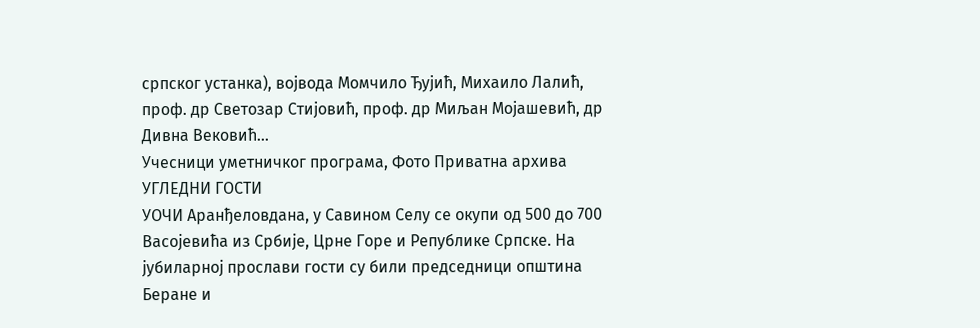српског устанка), војвода Момчило Ђујић, Михаило Лалић, проф. др Светозар Стијовић, проф. др Миљан Мојашевић, др Дивна Вековић...
Учесници уметничког програма, Фото Приватна архива
УГЛЕДНИ ГОСТИ
УОЧИ Аранђеловдана, у Савином Селу се окупи од 500 до 700 Васојевића из Србије, Црне Горе и Републике Српске. На јубиларној прослави гости су били председници општина Беране и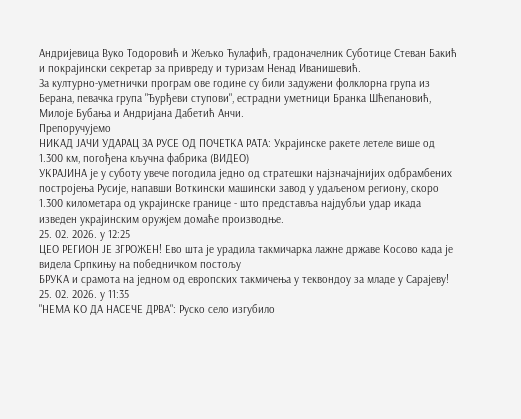Андријевица Вуко Тодоровић и Жељко Ћулафић, градоначелник Суботице Стеван Бакић и покрајински секретар за привреду и туризам Ненад Иванишевић.
За културно-уметнички програм ове године су били задужени фолклорна група из Берана, певачка група "Ђурђеви ступови", естрадни уметници Бранка Шћепановић, Милоје Бубања и Андријана Дабетић Анчи.
Препоручујемо
НИКАД ЈАЧИ УДАРАЦ ЗА РУСЕ ОД ПОЧЕТКА РАТА: Украјинске ракете летеле више од 1.300 км, погођена кључна фабрика (ВИДЕО)
УКРАЈИНА је у суботу увече погодила једно од стратешки најзначајнијих одбрамбених постројења Русије, напавши Воткински машински завод у удаљеном региону, скоро 1.300 километара од украјинске границе - што представља најдубљи удар икада изведен украјинским оружјем домаће производње.
25. 02. 2026. у 12:25
ЦЕО РЕГИОН ЈЕ ЗГРОЖЕН! Ево шта је урадила такмичарка лажне државе Косово када је видела Српкињу на победничком постољу
БРУКА и срамота на једном од европских такмичења у теквондоу за младе у Сарајеву!
25. 02. 2026. у 11:35
"НЕМА КО ДА НАСЕЧЕ ДРВА": Руско село изгубило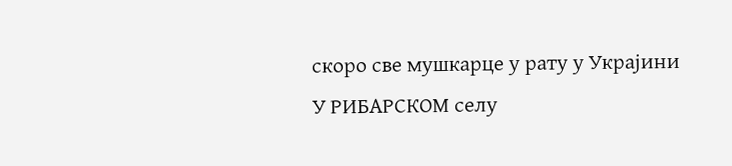скоро све мушкарце у рату у Украјини
У РИБАРСКОМ селу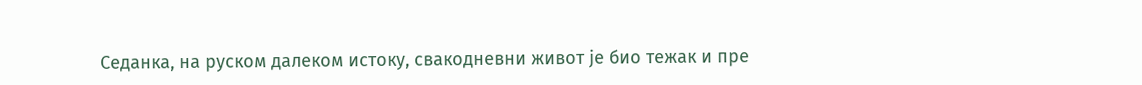Седанка, на руском далеком истоку, свакодневни живот је био тежак и пре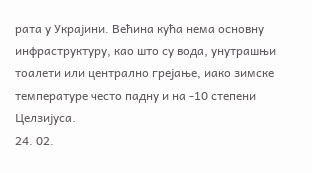рата у Украјини. Већина кућа нема основну инфраструктуру, као што су вода, унутрашњи тоалети или централно грејање, иако зимске температуре често падну и на -10 степени Целзијуса.
24. 02.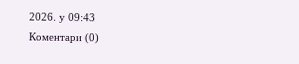2026. у 09:43
Коментари (0)